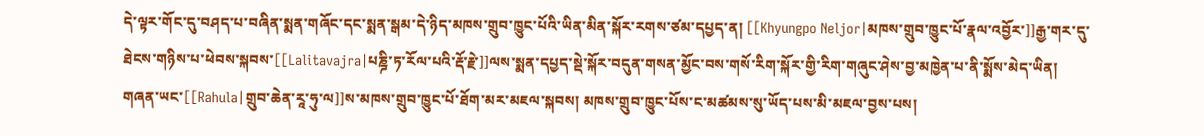དེ་ལྟར་གོང་དུ་བཤད་པ་བཞིན་སྨན་གཞོང་དང་སྨན་སྒམ་དེ་ཉིད་མཁས་གྲུབ་ཁྱུང་པོའི་ཡིན་མིན་སྐོར་རགས་ཙམ་དཔྱད་ན། [[Khyungpo Neljor|མཁས་གྲུབ་ཁྱུང་པོ་རྣལ་འབྱོར་]]རྒྱ་གར་དུ་ཐེངས་གཉིས་པ་ཕེབས་སྐབས་[[Lalitavajra|པཎྜི་ཏ་རོལ་པའི་རྡོ་རྗེ་]]ལས་སྨན་དཔྱད་སྡེ་སྐོར་བདུན་གསན་མྱོང་བས་གསོ་རིག་སྐོར་གྱི་རིག་གཞུང་ཤེས་བྱ་མཁྱེན་པ་ནི་སྨོས་མེད་ཡིན། གཞན་ཡང་[[Rahula|གྲུབ་ཆེན་རཱ་ཧུ་ལ]]ས་མཁས་གྲུབ་ཁྱུང་པོ་ཐོག་མར་མཇལ་སྐབས། མཁས་གྲུབ་ཁྱུང་པོས་ང་མཚམས་སུ་ཡོད་པས་མི་མཇལ་བྱས་པས།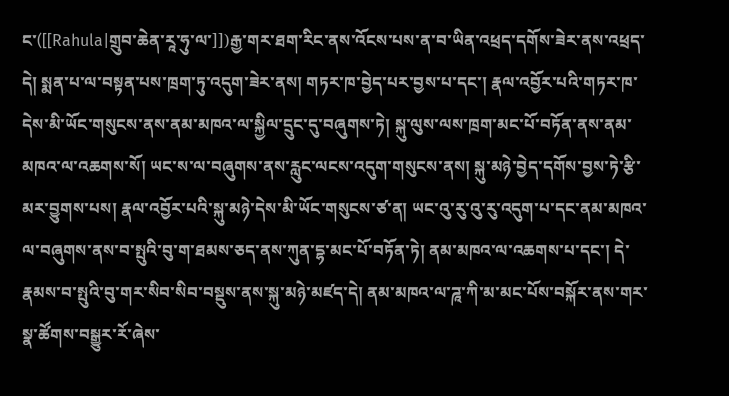ང་([[Rahula|གྲུབ་ཆེན་རཱ་ཧུ་ལ་]])རྒྱ་གར་ཐག་རིང་ནས་འོངས་པས་ན་བ་ཡིན་འཕྲད་དགོས་ཟེར་ནས་འཕྲད་དེ། སྨན་པ་ལ་བསྟན་པས་ཁྲག་ཏུ་འདུག་ཟེར་ནས། གཏར་ཁ་བྱེད་པར་བྱས་པ་དང་། རྣལ་འབྱོར་པའི་གཏར་ཁ་དེས་མི་ཡོང་གསུངས་ནས་ནམ་མཁའ་ལ་སྐྱིལ་དྲུང་དུ་བཞུགས་ཏེ། སྐུ་ལུས་ལས་ཁྲག་མང་པོ་བཏོན་ནས་ནམ་མཁའ་ལ་འཆགས་སོ། ཡང་ས་ལ་བཞུགས་ནས་རླུང་ལངས་འདུག་གསུངས་ནས། སྐུ་མཉེ་བྱེད་དགོས་བྱས་ཏེ་རྩི་མར་བྱུགས་པས། རྣལ་འབྱོར་པའི་སྐུ་མཉེ་དེས་མི་ཡོང་གསུངས་ཙ་ན། ཡང་འུ་རུ་འུ་རུ་འདུག་པ་དང་ནམ་མཁའ་ལ་བཞུགས་ནས་བ་སྤུའི་བུ་ག་ཐམས་ཅད་ནས་ཀུན་དྷ་མང་པོ་བཏོན་ཏེ། ནམ་མཁའ་ལ་འཆགས་པ་དང་། དེ་རྣམས་བ་སྤུའི་བུ་གར་སིབ་སིབ་བསྡུས་ནས་སྐུ་མཉེ་མཛད་དེ། ནམ་མཁའ་ལ་ཌཱ་ཀི་མ་མང་པོས་བསྐོར་ནས་གར་སྣ་ཚོགས་བསྒྱུར་རོ་ཞེས་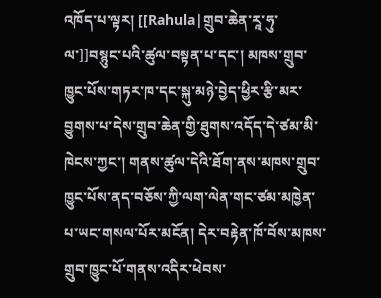འཁོད་པ་ལྟར། [[Rahula|གྲུབ་ཆེན་རཱ་ཧུ་ལ་]]བསྙུང་པའི་ཚུལ་བསྟན་པ་དང་། མཁས་གྲུབ་ཁྱུང་པོས་གཏར་ཁ་དང་སྐུ་མཉེ་བྱེད་ཕྱིར་རྩི་མར་བྱུགས་པ་དེས་གྲུབ་ཆེན་གྱི་ཐུགས་འདོད་དེ་ཙམ་མི་ཁེངས་ཀྱང་། གནས་ཚུལ་དེའི་ཐོག་ནས་མཁས་གྲུབ་ཁྱུང་པོས་ནད་བཅོས་ཀྱི་ལག་ལེན་གང་ཙམ་མཁྱེན་པ་ཡང་གསལ་པོར་མངོན། དེར་བརྟེན་ཁོ་བོས་མཁས་གྲུབ་ཁྱུང་པོ་གནས་འདིར་ཕེབས་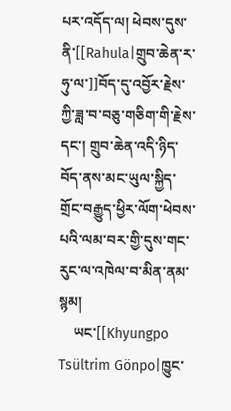པར་འདོད་ལ། ཕེབས་དུས་ནི་[[Rahula|གྲུབ་ཆེན་ར་ཧུ་ལ་]]བོད་དུ་འབྱོར་རྗེས་ཀྱི་ཟླ་བ་བཅུ་གཅིག་གི་རྗེས་དང་། གྲུབ་ཆེན་འདི་ཉིད་བོད་ནས་མང་ཡུལ་སྐྱིད་གྲོང་བརྒྱུད་ཕྱིར་ལོག་ཕེབས་པའི་ལམ་བར་གྱི་དུས་གང་རུང་ལ་འཁེལ་བ་མིན་ནམ་སྙམ།
    ཡང་[[Khyungpo Tsültrim Gönpo|ཁྱུང་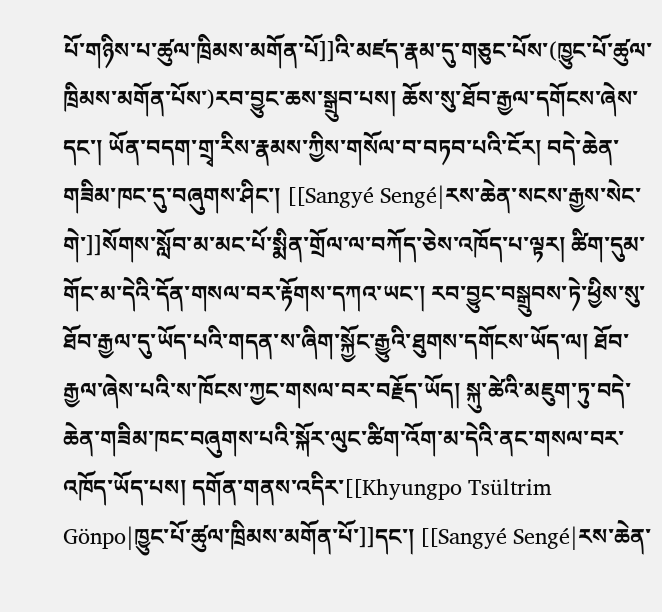པོ་གཉིས་པ་ཚུལ་ཁྲིམས་མགོན་པོ]]འི་མཛད་རྣམ་དུ་གཅུང་པོས་(ཁྱུང་པོ་ཚུལ་ཁྲིམས་མགོན་པོས་)རབ་བྱུང་ཆས་སྒྲུབ་པས། ཆོས་སུ་ཐོབ་རྒྱལ་དགོངས་ཞེས་དང་། ཡོན་བདག་གྲྭ་རིས་རྣམས་ཀྱིས་གསོལ་བ་བཏབ་པའི་ངོར། བདེ་ཆེན་གཟིམ་ཁང་དུ་བཞུགས་ཤིང་། [[Sangyé Sengé|རས་ཆེན་སངས་རྒྱས་སེང་གེ་]]སོགས་སློབ་མ་མང་པོ་སྨིན་གྲོལ་ལ་བཀོད་ཅེས་འཁོད་པ་ལྟར། ཚིག་དུམ་གོང་མ་དེའི་དོན་གསལ་བར་རྟོགས་དཀའ་ཡང་། རབ་བྱུང་བསྒྲུབས་ཏེ་ཕྱིས་སུ་ཐོབ་རྒྱལ་དུ་ཡོད་པའི་གདན་ས་ཞིག་སྐྱོང་རྒྱུའི་ཐུགས་དགོངས་ཡོད་ལ། ཐོབ་རྒྱལ་ཞེས་པའི་ས་ཁོངས་ཀྱང་གསལ་བར་བརྗོད་ཡོད། སྐུ་ཚེའི་མཇུག་ཏུ་བདེ་ཆེན་གཟིམ་ཁང་བཞུགས་པའི་སྐོར་ལུང་ཚིག་འོག་མ་དེའི་ནང་གསལ་བར་འཁོད་ཡོད་པས། དགོན་གནས་འདིར་[[Khyungpo Tsültrim Gönpo|ཁྱུང་པོ་ཚུལ་ཁྲིམས་མགོན་པོ་]]དང་། [[Sangyé Sengé|རས་ཆེན་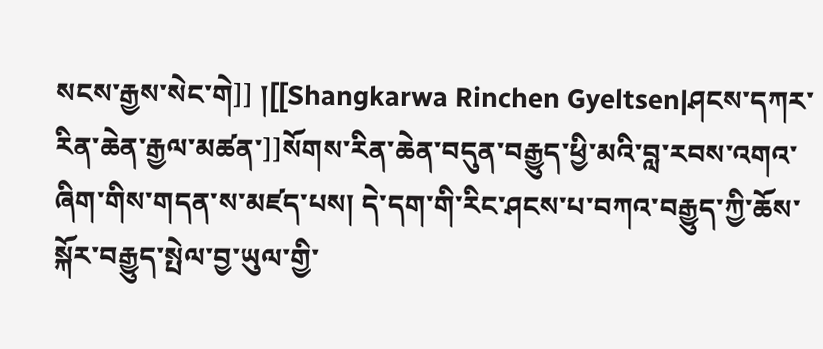སངས་རྒྱས་སེང་གེ]] །[[Shangkarwa Rinchen Gyeltsen|ཤངས་དཀར་རིན་ཆེན་རྒྱལ་མཚན་]]སོགས་རིན་ཆེན་བདུན་བརྒྱུད་ཕྱི་མའི་བླ་རབས་འགའ་ཞིག་གིས་གདན་ས་མཛད་པས། དེ་དག་གི་རིང་ཤངས་པ་བཀའ་བརྒྱུད་ཀྱི་ཆོས་སྐོར་བརྒྱུད་སྤེལ་བྱ་ཡུལ་གྱི་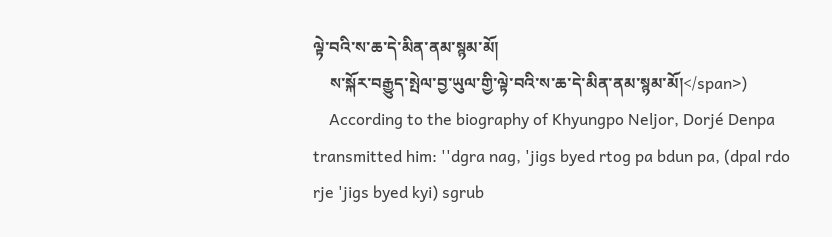ལྟེ་བའི་ས་ཆ་དེ་མིན་ནམ་སྙམ་མོ།
    ས་སྐོར་བརྒྱུད་སྤེལ་བྱ་ཡུལ་གྱི་ལྟེ་བའི་ས་ཆ་དེ་མིན་ནམ་སྙམ་མོ།</span>)
    According to the biography of Khyungpo Neljor, Dorjé Denpa transmitted him: ''dgra nag, 'jigs byed rtog pa bdun pa, (dpal rdo rje 'jigs byed kyi) sgrub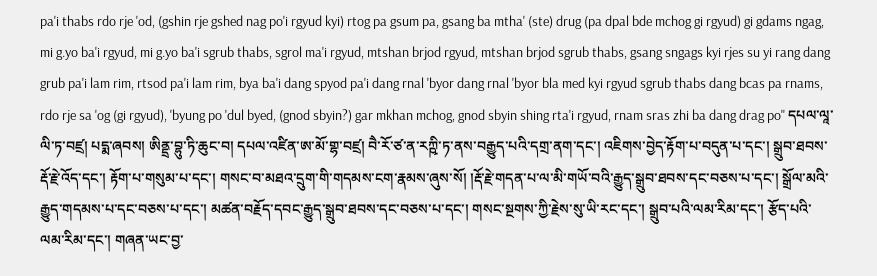pa'i thabs rdo rje 'od, (gshin rje gshed nag po'i rgyud kyi) rtog pa gsum pa, gsang ba mtha' (ste) drug (pa dpal bde mchog gi rgyud) gi gdams ngag, mi g.yo ba'i rgyud, mi g.yo ba'i sgrub thabs, sgrol ma'i rgyud, mtshan brjod rgyud, mtshan brjod sgrub thabs, gsang sngags kyi rjes su yi rang dang grub pa'i lam rim, rtsod pa'i lam rim, bya ba'i dang spyod pa'i dang rnal 'byor dang rnal 'byor bla med kyi rgyud sgrub thabs dang bcas pa rnams, rdo rje sa 'og (gi rgyud), 'byung po 'dul byed, (gnod sbyin?) gar mkhan mchog, gnod sbyin shing rta'i rgyud, rnam sras zhi ba dang drag po'' དཔལ་ལཱ་ལི་ཏ་བཛྲ། པདྨ་ཞབས། ཨིནྡྲ་བྷུ་ཏི་ཆུང་བ། དཔལ་འཛིན་ཨ་མོ་གྷ་བཛྲ། བཻ་རོ་ཙ་ན་རཀྵི་ཏ་ནས་བརྒྱུད་པའི་དགྲ་ནག་དང་། འཇིགས་བྱེད་རྟོག་པ་བདུན་པ་དང་། སྒྲུབ་ཐབས་རྡོ་རྗེ་འོད་དང་། རྟོག་པ་གསུམ་པ་དང་། གསང་བ་མཐའ་དྲུག་གི་གདམས་ངག་རྣམས་ཞུས་སོ། །རྡོ་རྗེ་གདན་པ་ལ་མི་གཡོ་བའི་རྒྱུད་སྒྲུབ་ཐབས་དང་བཅས་པ་དང་། སྒྲོལ་མའི་རྒྱུད་གདམས་པ་དང་བཅས་པ་དང་། མཚན་བརྗོད་དབང་རྒྱུད་སྒྲུབ་ཐབས་དང་བཅས་པ་དང་། གསང་སྔགས་ཀྱི་རྗེས་སུ་ཡི་རང་དང་། སྒྲུབ་པའི་ལམ་རིམ་དང་། རྩོད་པའི་ལམ་རིམ་དང་། གཞན་ཡང་བྱ་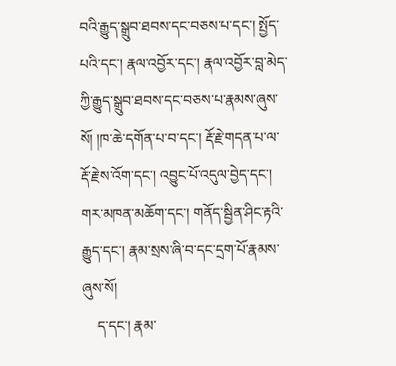བའི་རྒྱུད་སྒྲུབ་ཐབས་དང་བཅས་པ་དང་། སྤྱོད་པའི་དང་། རྣལ་འབྱོར་དང་། རྣལ་འབྱོར་བླ་མེད་ཀྱི་རྒྱུད་སྒྲུབ་ཐབས་དང་བཅས་པ་རྣམས་ཞུས་སོ། །ཁ་ཆེ་དགོན་པ་བ་དང་། རྡོ་རྗེ་གདན་པ་ལ་རྡོ་རྗེ་ས་འོག་དང་། འབྱུང་པོ་འདུལ་བྱེད་དང་། གར་མཁན་མཆོག་དང་། གནོད་སྦྱིན་ཤིང་རྟའི་རྒྱུད་དང་། རྣམ་སྲས་ཞི་བ་དང་དྲག་པོ་རྣམས་ཞུས་སོ།
    ད་དང་། རྣམ་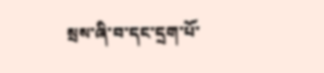སྲས་ཞི་བ་དང་དྲག་པོ་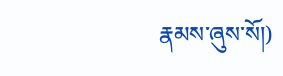རྣམས་ཞུས་སོ།)